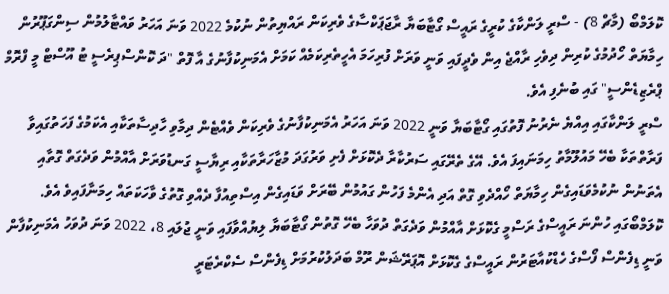ކޮލަމްބޯ (މާޗް 8) - ސްރީ ލަންކާގެ ކުރީގެ ރައީސް ގޯޓާބަޔާ ރާޖަޕަކްސާގެ ވެރިކަން ރައްޔިތުން ނުކުމެ 2022 ވަނަ އަހަރު ވައްޓާލުމުން ސިންގަޕޫރުން ހިމާޔަތް ހޯދުމުގެ ކުރިން ދިވެހި ރާއްޖެ އިން ވެދީފައި ވަނީ ވަރަށް ފުރިހަމަ އެހީތެރިކަމެއް ކަމަށް އެމަނިކުފާނުގެ އާ ފޮތް "ދަ ކޮންސްޕިރެސީ ޓު އޫސްޓް މީ ފްރޮމް ޕްރެޒިޑެންސީ" ގައި ބުނެފި އެވެ.
ސްރީ ލަންކާގައި އިއްޔެ ނެރުނު ފޮތުގައި ގޯޓާބަޔާ ވަނީ 2022 ވަނަ އަހަރު އެމަނިކުފާނުގެ ވެރިކަން ވެއްޓެން ދިމާވި ހާދިސާތަކާއި އެކަމުގެ ފަހަތުގައިވާ ފަރާތްތަކާ ބެހޭ މައުލޫމާތު ހިމަނައިފަ އެވެ. އޭގެ ތެރޭގައި ސަރުކާރާ ދެކޮޅަށް ފެށި ވަރުގަދަ މުޒާހަރާތަކާއި ރިޔާސީ ގަނޑުވަރަށް އާއްމުން ވަދެގަތް ގޮތާއި އެތަނުން ނުކުމެވަޑައިގެން ހިމާޔަތް ހޯއްދެވި ގޮތް އަދި އެންމެ ފަހުން ގައުމުން ބޭރަށް ވަޑައިގެން އިސްތިއުފާ ދެއްވި ގޮތުގެ ވާހަކަތައް ހިމަނާފައިވެ އެވެ.
ކޮލަމްބޯގައި ހުންނަ ރައީސްގެ ރަސްމީ ގެކޮޅަށް އާއްމުން ވަދެގަތް ދުވަހާ ބެހޭ ގޮތުން ގޯޓާބަޔާ ލިޔުއްވާފައި ވަނީ ޖުލައި 8، 2022 ވަނަ ދުވަހު އެމަނިކުފާން ވަނީ ޑިފެންސް ފޯސްގެ ހެޑްކުއާޓަރުން ރައީސްގެ ގެކޮޅަށް އޮޕަރޭޝަން ރޫމް ބަދަލުކުރުމަށް ޑިފެންސް ސެކްރެޓަރީ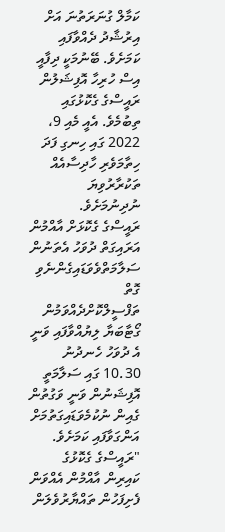ކަމާލް ގުނަރަތުނަ އަށް އިރުޝާދު ދެއްވާފައި ކަމަށެވެ. ބޭނުމަކީ ދިފާއީ އިސް ހުރިހާ އޮފިޝަލުން ރައީސްގެ ގެކޮޅުގައި ތިބުމެވެ. އެއީ މެއި 9، 2022 ގައި ހިނގި ފަދަ ހިތާމަވެރި ހާދިސާއެއް ތަކުރާރުވިޔަ ނުދިނުމަށެވެ.
ރައީސްގެ ގެކޮޅަށް އާއްމުން އަރައިގަތް ދުވަހު އެތަނުން ސަލާމަތްވެވަޑައިގެންނެވި ގޮތް ތަފްސީލްކޮށްދެއްވަމުން ގޯޓާބަޔާ ލިޔުއްވާފައި ވަނީ އެ ދުވަހު ހެނދުނު 10.30 ގައި ސަލާމަތީ އޮފިޝަނުން ވަނީ ވަގުތުން ގެއިން ނުކުމެވަޑައިގަތުމަށް އަންގަވާފައި ކަމަށެވެ.
"ރައީސްގެ ގެކޮޅުގެ ކައިރިން އާއްމުން އެއްވަން ފެށިފަހުން ތައްޔާރުވެލަން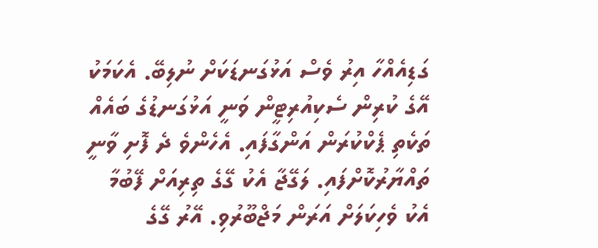ގަޑިއެއްހާ އިރު ވެސް އަޅުގަނޑަކަށް ނުލިބޭ. އެކަމަކު އޭގެ ކުރިން ސެކިއުރިޓީން ވަނީ އަޅުގަނޑުގެ ބައެއް ތަކެތި ޕެކްކުރަން އަންގާފައި. އެހެންވެ ދެ ފޮށި ވާނީ ތައްޔާރުކޮށްފައި. ލަގޭޖާ އެކު ގޭގެ ތިރިއަށް ފޭބުމާ އެކު ވެހިކަލަށް އަރަން މަޖްބޫރުވި. އޭރު ގޭގެ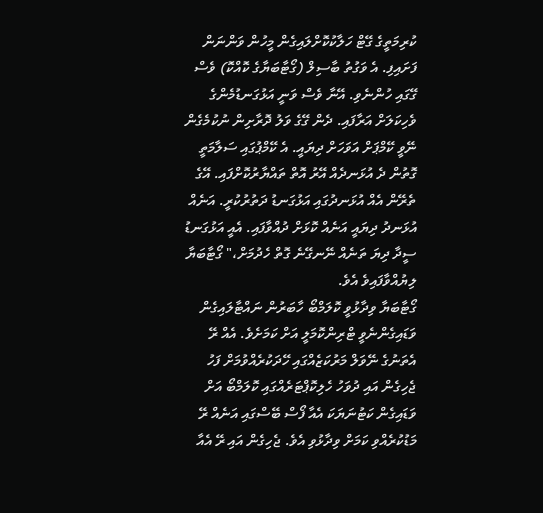ކުރިމަތީގެ ގޭޓް ހަލާކުކޮށްލައިގެން މީހުން ވަންނަން ފަށައިފި. އެ ވަގުތު ބާސިލް (ގޯޓާބަޔާގެ ކޮއްކޮ) ވެސް ގޭގައި ހުންނެވި. އޭނާ ވެސް ވަނީ އަޅުގަނޑުމެންގެ ވެހިކަލަށް އަރާފައި. ދެން ގޭގެ ވަލު ދޮރާށިން ނުކުމެގެން ނޭވީ ކޭމްޕަށް އަވަހަށް ދިޔައީ. އެ ކޭމްޕުގައި ސަލާމަތީ ގޮތުން ދެ އުޅަނދެއް އޭރު އޮތް ތައްޔާރުކޮށްފައި. އޭގެ ތެރޭން އެއް އުޅަނދުގައި އަޅުގަނޑު ދަތުރުކުރީ. އަނެއް އުޅަނދު ދިޔައީ އަނެއް ކޮޅަށް ދުއްވާފައި. އެއީ އަޅުގަނޑު ސީދާ ދިޔަ ތަނެއް ނޭނގޭނެ ގޮތް ހެދުމަށް،" ގޯޓާބަޔާ ލިޔުއްވާފައިވެ އެވެ.
ގޯޓާބަޔާ ވިދާޅުވީ ކޮލަމްބޯ ހާބަރުން ނައްޓާލައިގެން ވަޑައިގެންނެވީ ޓްރިންކޮމަލީ އަށް ކަމަށެވެ. އެއް ރޭ އެތަނުގެ ނޭވަލް މަރުކަޒެއްގައި ހޭދަކުރެއްވުމަށް ފަހު ޖެހިގެން އައި ދުވަހު ހެލިކޮޕްޓަރެއްގައި ކޮލަމްބޯ އަށް ވަޑައިގެން ކަޓުނަޔަކަ އެއާ ފޯސް ބޭސްގައި އަނެއް ރޭ މަޑުކުރެއްވި ކަމަށް ވިދާޅުވި އެވެ. ޖެހިގެން އައި ރޭ އެއާ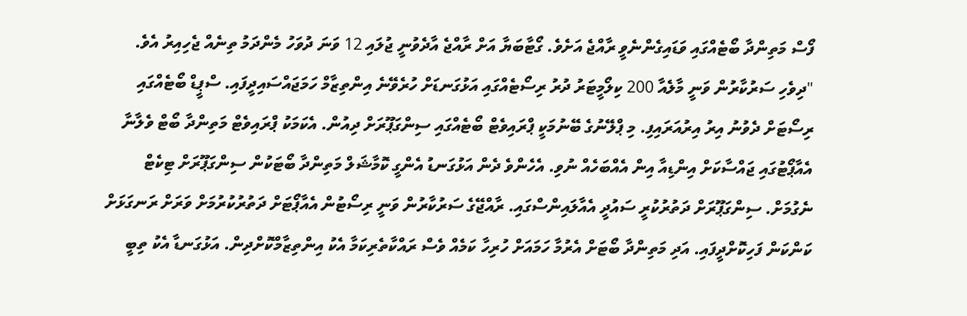ފޯސް މަތިންދާ ބޯޓެއްގައި ވަޑައިގެންނެވީ ރާއްޖެ އަށެވެ. ގޯޓާބަޔާ އަށް ރާއްޖެ އާދެވުނީ ޖުލައި 12 ވަނަ ދުވަހު މެންދަމު ތިނެއް ޖެހިއިރު އެވެ.
"ދިވެހި ސަރުކާރުން ވަނީ މާލެއާ 200 ކިލޯމީޓަރު ދުރު ރިސޯޓެއްގައި އަޅުގަނޑަށް ހުރެވޭނެ އިންތިޒާމް ހަމަޖައްސައިދީފައި. ސްޕީޑް ބޯޓެއްގައި ރިސޯޓަށް ދެވުނު އިރު އިރުއަރައިފި. މި ޕްލޭނުގެ ބޭނުމަކީ ޕްރައިވެޓް ބޯޓެއްގައި ސިންގަޕޫރަށް ދިއުން. އެކަމަކު ޕްރައިވެޓް މަތިންދާ ބޯޓް ވެލާނާ އެއާޕޯޓުގައި ޖައްސާކަށް އިންޑިއާ އިން އެއްބަހެއް ނުވި. އެހެންވެ ދެން އަޅުގަނޑު އެންގީ ކޮމާޝަލް މަތިންދާ ބޯޓަކުން ސިންގަޕޫރަށް ޓިކެޓް ނެގުމަށް. ސިންގަޕޫރަށް ދަތުރުކުރީ ސައުދީ އެއާލައިންސްގައި. ރާއްޖޭގެ ސަރުކާރުން ވަނީ ރިސޯޓުން އެއާޕޯޓަށް ދަތުރުކުރުމަށް ވަރަށް ރަނގަޅަށް ކަންކަން ފަހިކޮށްދީފައި. އަދި މަތިންދާ ބޯޓަށް އެރުމާ ހަމައަށް ހުރިހާ ކަމެއް ވެސް ރައްކާތެރިކަމާ އެކު އިންތިޒާމްކޮށްދިން. އަޅުގަނޑާ އެކު ތިބީ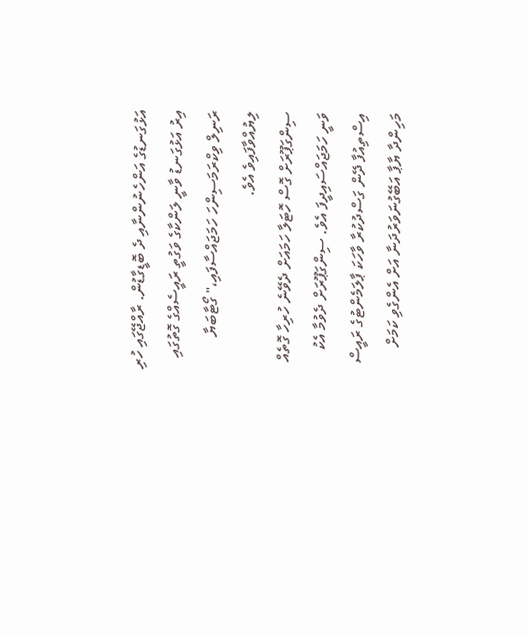އަޅުގަނޑުގެ އަންހެނުންނާއި ދެ ބޮޑީގާޑުން. ރާއްޖޭގައި ހުރި އިރު އަޅުގަނޑު ވާނީ ލަންކާގެ ވަގުތީ ރައީސެއްގެ ގޮތުގައި ރަނިލް ވިކްރަމަސިންހަ ހަމަޖައްސާފައި،" ގޯޓާބަޔާ ލިޔުއްވާފައިވެ އެވެ.
ސިންގަޕޫރަށް ގޮސް ހޮޓަލާ ހަމައަށް ދެވޭނެ ހުރިހާ ގޮތެއް ވަނީ ހަމަޖައްސައިދީފަ އެވެ. ސިންގަޕޫރަށް ދެވުމާ އެކު އިސްތިއުފާ ދޭން ގަސްދުކުރާ ވާހަކަ ޕާލަމެންޓުގެ ރައީސް މަހިންދާ ޔާޕާ އަބޭގުނަވަރުދަނާ އަށް އެންގެވި ކަމަށް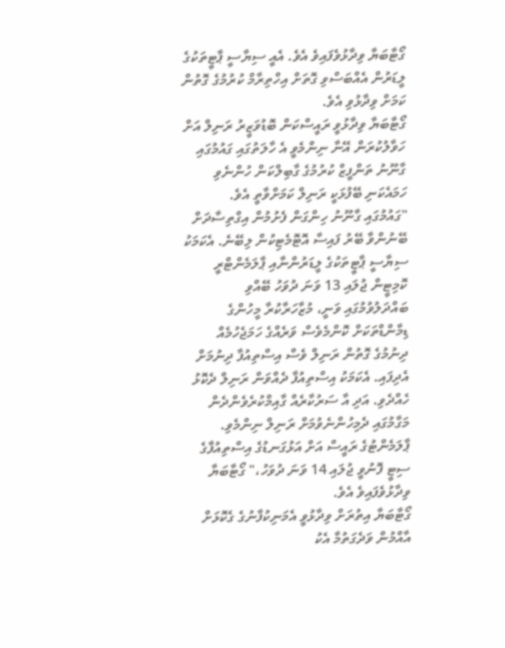ގޯޓާބަޔާ ވިދާޅުވެފައިވެ އެވެ. އެއީ ސިޔާސީ ޕާޓީތަކުގެ ލީޑަރުން އެއްބަސްވި ގޮތަށް އިހްތިރާމް ކުރުމުގެ ގޮތުން ކަމަށް ވިދާޅުވި އެވެ.
ގޯޓާބަޔާ ވިދާޅުވީ ރައީސްކަން ބޮޑުވަޒީރު ރަނިލް އަށް ހަވާލުކުރަން އޭނާ ނިންމެވީ އެ ހާލަތުގައި ގައުމުގައި ގާނޫނު ތަންފީޒް ކުރުމުގެ ގާބިލްކަން ހުންނެވި ހަމައެކަނި ބޭފުޅަކީ ރަނިލް ކަމަށްވާތީ އެވެ.
"ގައުމުގައި ގާނޫނު ހިންގަން ފެށުމުން އިގްތިސާދަށް ބޭނުންވާ ބޭރު ފައިސާ އޮޓޮމެޓިކުން ލިބޭނެ. އެކަމަކު ސިޔާސީ ޕާޓީތަކުގެ ލީޑަރުންނާއި ޕާލަމެންޓްރީ ކޮމިޓީން ޖުލައި 13 ވަނަ ދުވަހު ބޭއްވި ބައްދަލުވުމުގައި ވަނީ، މުޒާހަރާކުރާ މީހުންގެ ޑިމާންޑްތަކަށް ކޮންމެވެސް ވަރެއްގެ ހަމަޖެހުމެއް ދިނުމުގެ ގޮތުން ރަނިލް ވެސް އިސްތިއުފާ ދިނުމަށް އެދިފައި. އެކަމަކު އިސްތިއުފާ ދެއްވަން ރަނިލް ދެކޮޅު ހެއްދެވި. އަދި އާ ސަރުކާރެއް ގާއިމްކުރެވެންދެން މަގާމުގައި ދެމިހުންނެވުމަށް ރަނިލް ނިންމެވި. ޕާލަމެންޓުގެ ރައީސް އަށް އަޅުގަނޑުގެ އިސްތިއުފާގެ ސިޓީ ފޮނުވީ ޖުލައި 14 ވަނަ ދުވަހު،" ގޯޓާބަޔާ ވިދާޅުވެފައިވެ އެވެ.
ގޯޓާބަޔާ އިތުރަށް ވިދާޅުވީ އެމަނިކުފާނުގެ ގެކޮޅަށް އާއްމުން ވަދެގަތުމާ އެކު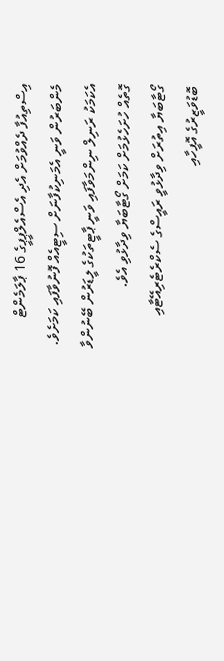އިސްތިއުފާ ދެއްވުމަށް އެދި އެސްއެލްޕީޕީގެ 16 ޕާލަމެންޓް މެންބަރުން ވަނީ އެމަނިކުފާނަށް ސިޓީއެއް ފޮނުވާފައި ކަމަށެވެ. އެކަމަކު ރަނިލް ނިންމަވާފައި ވަނީ ޕާޓީތަކުގެ ލީޑަރުން ބޭނުންވާ ގޮތެއް ހުށަހެޅުމަށް ކަމަށް ގޯޓާބަޔާ ވިދާޅުވި އެވެ.
ގޯޓާބަޔާ އިތުރަށް ވިދާޅުވީ ރައީސްގެ ސެކްރެޓެރިއޭޓާއި ބޮޑުވަޒީރުގެ އޮފީހާއި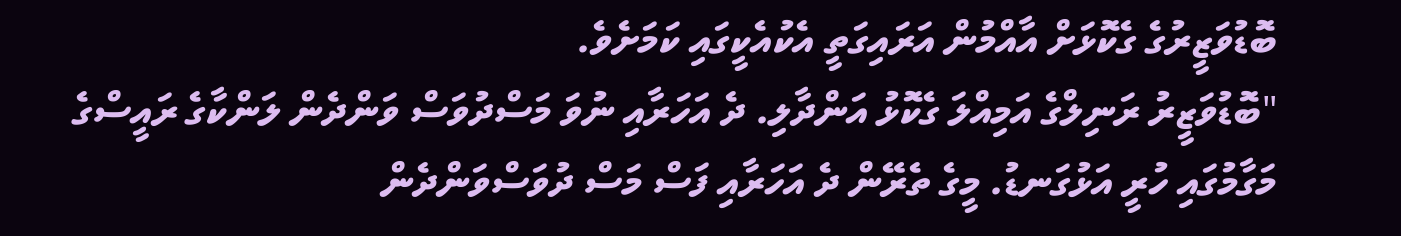ބޮޑުވަޒީރުގެ ގެކޮޅަށް އާއްމުން އަރައިގަތީ އެކުއެކީގައި ކަމަށެވެ.
"ބޮޑުވަޒީރު ރަނިލްގެ އަމިއްލަ ގެކޮޅު އަންދާލި. ދެ އަހަރާއި ނުވަ މަސްދުވަސް ވަންދެން ލަންކާގެ ރައީސްގެ މަގާމުގައި ހުރީ އަޅުގަނޑު. މީގެ ތެރޭން ދެ އަހަރާއި ފަސް މަސް ދުވަސްވަންދެން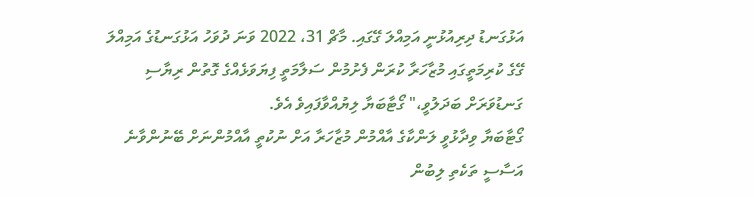އަޅުގަނޑު ދިރިއުޅުނީ އަމިއްލަ ގޭގައި. މާޗް 31، 2022 ވަނަ ދުވަހު އަޅުގަނޑުގެ އަމިއްލަ ގޭގެ ކުރިމަތީގައި މުޒާހަރާ ކުރަން ފެށުމުން ސަލާމަތީ ފިޔަވަޅެއްގެ ގޮތުން ރިޔާސި ގަނޑުވަރަށް ބަދަލުވީ،" ގޯޓާބަޔާ ލިޔުއްވާފައިވެ އެވެ.
ގޯޓާބަޔާ ވިދާޅުވީ ލަންކާގެ އާއްމުން މުޒާހަރާ އަށް ނުކުތީ އާއްމުންނަށް ބޭނުންވާނެ އަސާސީ ތަކެތި ލިބުން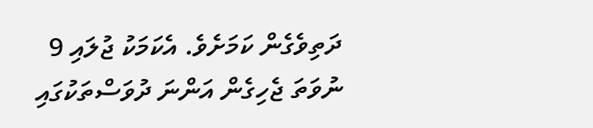ދަތިވެގެން ކަމަށެވެ. އެކަމަކު ޖުލައި 9 ނުވަތަ ޖެހިގެން އަންނަ ދުވަސްތަކުގައި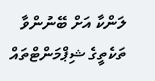ލަންކާ އަށް ބޭނުންވާ ތަކެތީގެ ޝިޕްމަންޓްތައް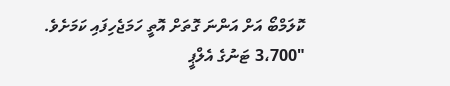ކޮލަމްބޯ އަށް އަންނަ ގޮތަށް އޮތީ ހަމަޖެހިފައި ކަމަށެވެ.
"3،700 ޓަނުގެ އެލްޕީ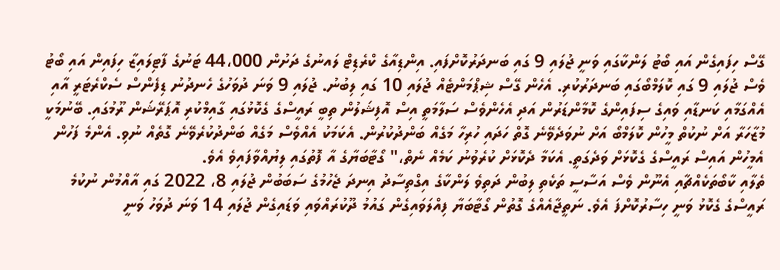ގޭސް ހިފައިގެން އައި ބޯޓު ލަންކާގައި ވަނީ ޖުލައި 9 ގައި ބަނދަރުކޮށްފައި. އިންޑިއާގެ ކްރެޑިޓް ލައނުގެ ދަށުން 44،000 ޓަނުގެ ފާޓިލައިޒާ ހިފައިން އައި ބޯޓު ވެސް ޖުލައި 9 ގައި ކޮލަމްބޯގައި ބަނދަރުކުރި. އެހެން ގޭސް ޝިޕްމަންޓެއް ޖުލައި 10 ގައި ލިބުނު. ޖުލައި 9 ވަނަ ދުވަހުގެ ހެނދުނު ޑިފެންސް ސެކްރެޓަރީ އާއި އެއްގަމާއި ކަނޑާއި ވައިގެ ސިފައިންގެ ކޮމާންޑަރުން އަދި އެހެންވެސް ސަލާމަތީ އިސް އޮފިޝަލުން ތިބީ ރައީސްގެ ގެކޮޅުގައި ގާއިމްކުރި އޮޕަރޭޝަން ރޫމުގައި. ބޭނުމަކީ މުޒާހަރާ އަށް ނުކުތް މީހުން ކޮލަމްބޯ އަށް ނުވަދެވޭނެ ގޮތް ހަދައި ހުރިހާ މަގެއް ބަންދުކުރުން. އެކަމަކު އެއްވެސް މަގެއް ބަންދުކުރެވޭނެ ގޮތެއް ނުވި. އެންމެ ފަހުން އެމީހުން އައިސް ރައީސްގެ ގެކޮޅަށް ވަދެގަތީ. އެކަމާ ދެކޮޅަށް ކުރެވުނު ކަމެއް ނެތް،" ގޯޓާބަޔާގެ އާ ފޮތުގައި ލިޔުއްވާފައިވެ އެވެ.
ތެލާއި ކާބޯތަކެއްޗާއި އެނޫން ވެސް އަސާސީ ތަކެތި ލިބުން ދަތިވެ ލަންކާގެ އިގްތިސާދު އިނދަ ޖެހުމުގެ ސަބަބުން ޖުލައި 8، 2022 ގައި އާއްމުން ނުކުމެ ރައީސްގެ ގެކޮޅު ވަނީ ހިސާރުކޮށްފަ އެވެ. ނަތީޖާއެއްގެ ގޮތުން ގޯޓާބަޔާ ފިއްލަވައިގެން ގައުމު ދޫކުރައްވައި ވަޑައިގެން ޖުލައި 14 ވަނަ ދުވަހު ވަނީ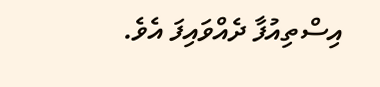އިސްތިއުފާ ދެއްވައިފަ އެވެ.